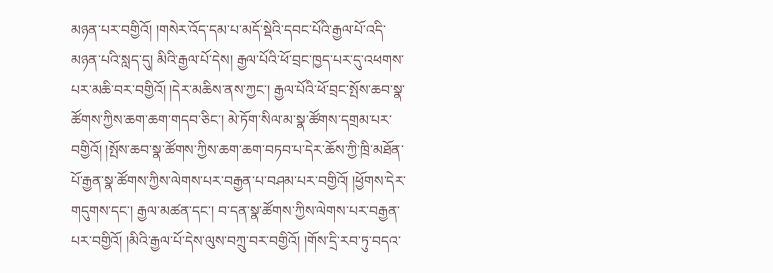མཉན་པར་བགྱིའོ། །གསེར་འོད་དམ་པ་མདོ་སྡེའི་དབང་པོའི་རྒྱལ་པོ་འདི་མཉན་པའི་སླད་དུ། མིའི་རྒྱལ་པོ་དེས། རྒྱལ་པོའི་ཕོ་བྲང་ཁྱད་པར་དུ་འཕགས་པར་མཆི་བར་བགྱིའོ། །དེར་མཆིས་ནས་ཀྱང་། རྒྱལ་པོའི་ཕོ་བྲང་སྤོས་ཆབ་སྣ་ཚོགས་ཀྱིས་ཆག་ཆག་གདབ་ཅིང་། མེ་ཏོག་སིལ་མ་སྣ་ཚོགས་དགྲམ་པར་བགྱིའོ། །སྤོས་ཆབ་སྣ་ཚོགས་ཀྱིས་ཆག་ཆག་བཏབ་པ་དེར་ཆོས་ཀྱི་ཁྲི་མཐོན་པོ་རྒྱན་སྣ་ཚོགས་ཀྱིས་ལེགས་པར་བརྒྱན་པ་བཤམ་པར་བགྱིའོ། །ཕྱོགས་དེར་གདུགས་དང་། རྒྱལ་མཚན་དང་། བ་དན་སྣ་ཚོགས་ཀྱིས་ལེགས་པར་བརྒྱན་པར་བགྱིའོ། །མིའི་རྒྱལ་པོ་དེས་ལུས་བཀྲུ་བར་བགྱིའོ། །གོས་དྲི་རབ་ཏུ་བདའ་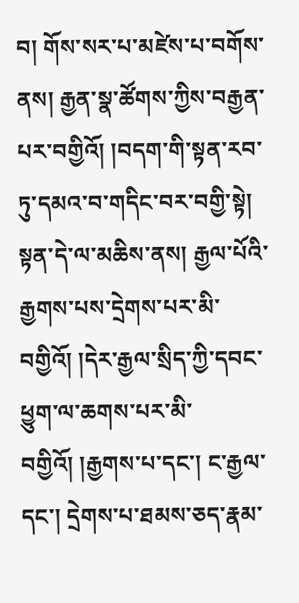བ། གོས་སར་པ་མཛེས་པ་བགོས་ནས། རྒྱན་སྣ་ཚོགས་ཀྱིས་བརྒྱན་པར་བགྱིའོ། །བདག་གི་སྟན་རབ་ཏུ་དམའ་བ་གདིང་བར་བགྱི་སྟེ། སྟན་དེ་ལ་མཆིས་ནས། རྒྱལ་པོའི་རྒྱགས་པས་དྲེགས་པར་མི་བགྱིའོ། །དེར་རྒྱལ་སྲིད་ཀྱི་དབང་ཕྱུག་ལ་ཆགས་པར་མི་བགྱིའོ། །རྒྱགས་པ་དང་། ང་རྒྱལ་དང་། དྲེགས་པ་ཐམས་ཅད་རྣམ་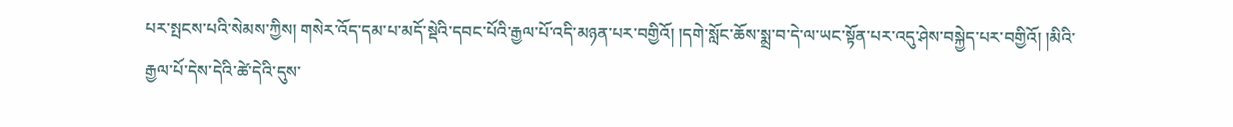པར་སྤངས་པའི་སེམས་ཀྱིས། གསེར་འོད་དམ་པ་མདོ་སྡེའི་དབང་པོའི་རྒྱལ་པོ་འདི་མཉན་པར་བགྱིའོ། །དགེ་སློང་ཆོས་སྨྲ་བ་དེ་ལ་ཡང་སྟོན་པར་འདུ་ཤེས་བསྐྱེད་པར་བགྱིའོ། །མིའི་རྒྱལ་པོ་དེས་དེའི་ཚེ་དེའི་དུས་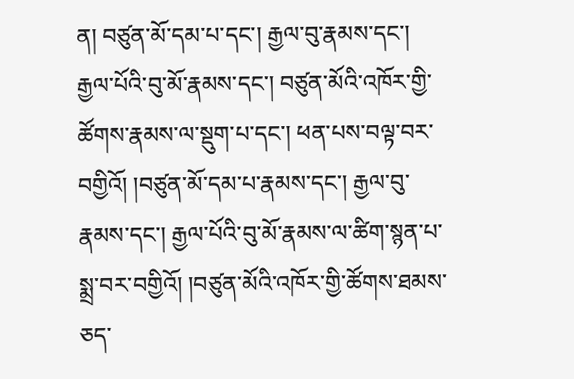ན། བཙུན་མོ་དམ་པ་དང་། རྒྱལ་བུ་རྣམས་དང་། རྒྱལ་པོའི་བུ་མོ་རྣམས་དང་། བཙུན་མོའི་འཁོར་གྱི་ཚོགས་རྣམས་ལ་སྡུག་པ་དང་། ཕན་པས་བལྟ་བར་བགྱིའོ། །བཙུན་མོ་དམ་པ་རྣམས་དང་། རྒྱལ་བུ་རྣམས་དང་། རྒྱལ་པོའི་བུ་མོ་རྣམས་ལ་ཚིག་སྙན་པ་སྨྲ་བར་བགྱིའོ། །བཙུན་མོའི་འཁོར་གྱི་ཚོགས་ཐམས་ཅད་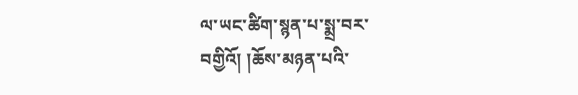ལ་ཡང་ཚིག་སྙན་པ་སྨྲ་བར་བགྱིའོ། །ཆོས་མཉན་པའི་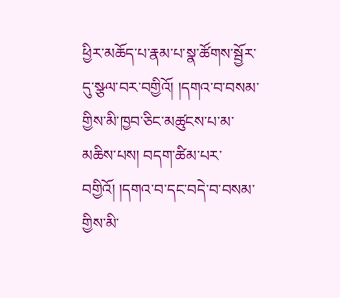ཕྱིར་མཆོད་པ་རྣམ་པ་སྣ་ཚོགས་སྦྱོར་དུ་སྩལ་བར་བགྱིའོ། །དགའ་བ་བསམ་གྱིས་མི་ཁྱབ་ཅིང་མཚུངས་པ་མ་མཆིས་པས། བདག་ཚིམ་པར་བགྱིའོ། །དགའ་བ་དང་བདེ་བ་བསམ་གྱིས་མི་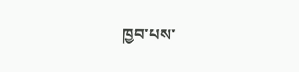ཁྱབ་པས་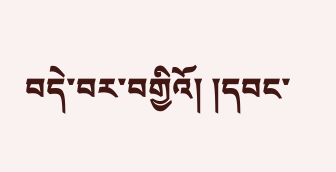བདེ་བར་བགྱིའོ། །དབང་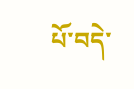པོ་བདེ་